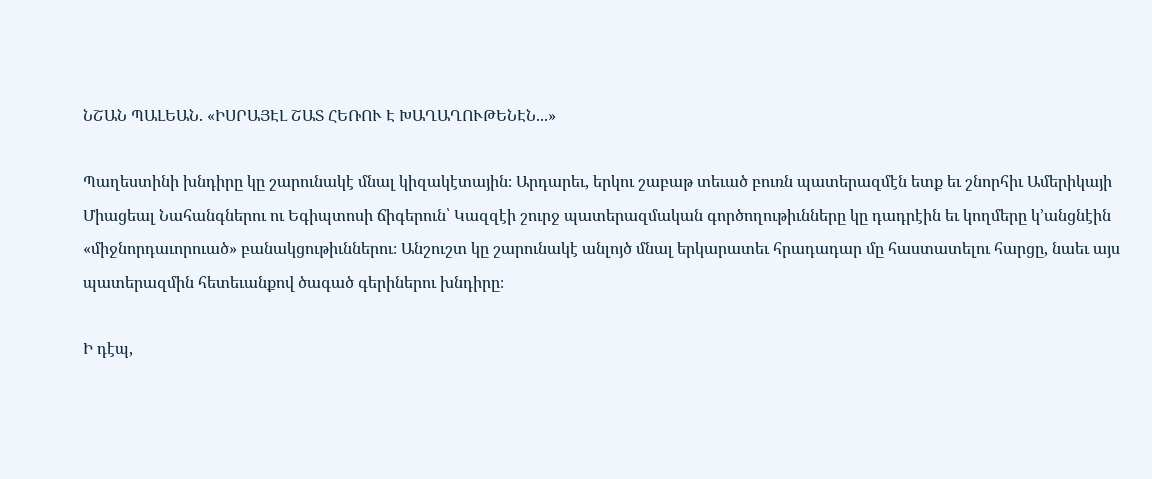ՆՇԱՆ ՊԱԼԵԱՆ. «ԻՍՐԱՅԷԼ ՇԱՏ ՀԵՌՈՒ Է ԽԱՂԱՂՈՒԹԵՆԷՆ...»

Պաղեստինի խնդիրը կը շարունակէ մնալ կիզակէտային։ Արդարեւ, երկու շաբաթ տեւած բուռն պատերազմէն ետք եւ շնորհիւ Ամերիկայի Միացեալ Նահանգներու ու Եգիպտոսի ճիգերուն՝ Կազզէի շուրջ պատերազմական գործողութիւնները կը դադրէին եւ կողմերը կ՚անցնէին «միջնորդաւորուած» բանակցութիւններու։ Անշուշտ կը շարունակէ անլոյծ մնալ երկարատեւ հրադադար մը հաստատելու հարցը, նաեւ այս պատերազմին հետեւանքով ծագած գերիներու խնդիրը։

Ի դէպ,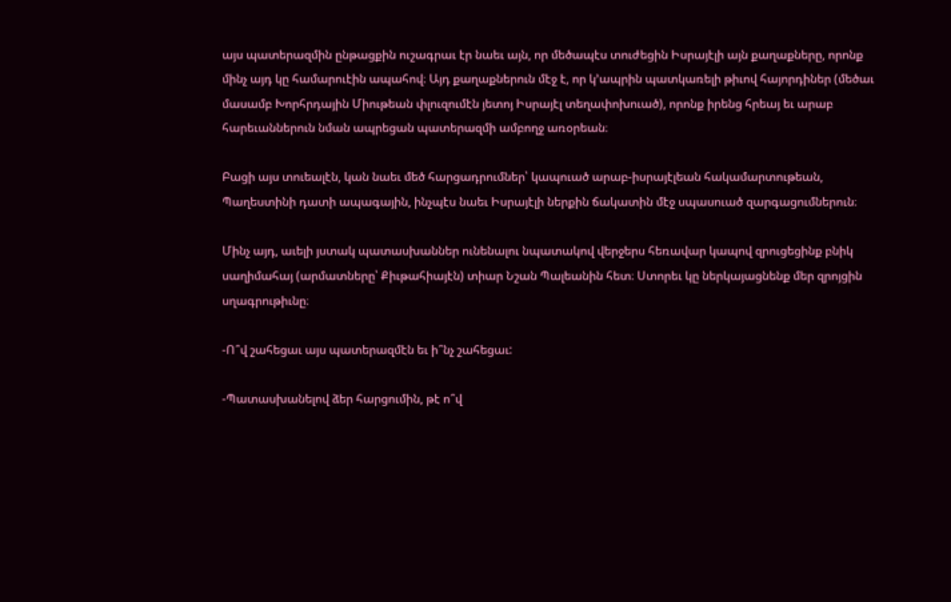այս պատերազմին ընթացքին ուշագրաւ էր նաեւ այն, որ մեծապէս տուժեցին Իսրայէլի այն քաղաքները, որոնք մինչ այդ կը համարուէին ապահով։ Այդ քաղաքներուն մէջ է, որ կ՚ապրին պատկառելի թիւով հայորդիներ (մեծաւ մասամբ Խորհրդային Միութեան փլուզումէն յետոյ Իսրայէլ տեղափոխուած), որոնք իրենց հրեայ եւ արաբ հարեւաններուն նման ապրեցան պատերազմի ամբողջ առօրեան։

Բացի այս տուեալէն, կան նաեւ մեծ հարցադրումներ՝ կապուած արաբ-իսրայէլեան հակամարտութեան, Պաղեստինի դատի ապագային, ինչպէս նաեւ Իսրայէլի ներքին ճակատին մէջ սպասուած զարգացումներուն։

Մինչ այդ, աւելի յստակ պատասխաններ ունենալու նպատակով վերջերս հեռավար կապով զրուցեցինք բնիկ սաղիմահայ (արմատները՝ Քիւթահիայէն) տիար Նշան Պալեանին հետ։ Ստորեւ կը ներկայացնենք մեր զրոյցին սղագրութիւնը։

-Ո՞վ շահեցաւ այս պատերազմէն եւ ի՞նչ շահեցաւ:

-Պատասխանելով ձեր հարցումին, թէ ո՞վ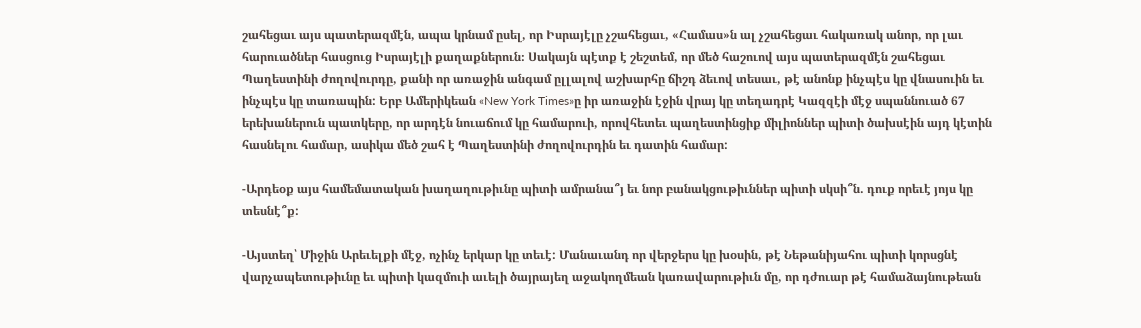շահեցաւ այս պատերազմէն, ապա կրնամ ըսել, որ Իսրայէլը չշահեցաւ, «Համաս»ն ալ չշահեցաւ հակառակ անոր, որ լաւ հարուածներ հասցուց Իսրայէլի քաղաքներուն։ Սակայն պէտք է շեշտեմ, որ մեծ հաշուով այս պատերազմէն շահեցաւ Պաղեստինի ժողովուրդը, քանի որ առաջին անգամ ըլլալով աշխարհը ճիշդ ձեւով տեսաւ, թէ անոնք ինչպէս կը վնասուին եւ ինչպէս կը տառապին: Երբ Ամերիկեան «New York Times»ը իր առաջին էջին վրայ կը տեղադրէ Կազզէի մէջ սպաննուած 67 երեխաներուն պատկերը, որ արդէն նուաճում կը համարուի, որովհետեւ պաղեստինցիք միլիոններ պիտի ծախսէին այդ կէտին հասնելու համար, ասիկա մեծ շահ է Պաղեստինի ժողովուրդին եւ դատին համար:

-Արդեօք այս համեմատական խաղաղութիւնը պիտի ամրանա՞յ եւ նոր բանակցութիւններ պիտի սկսի՞ն. դուք որեւէ յոյս կը տեսնէ՞ք:

-Այստեղ՝ Միջին Արեւելքի մէջ, ոչինչ երկար կը տեւէ: Մանաւանդ որ վերջերս կը խօսին, թէ Նեթանիյահու պիտի կորսցնէ վարչապետութիւնը եւ պիտի կազմուի աւելի ծայրայեղ աջակողմեան կառավարութիւն մը, որ դժուար թէ համաձայնութեան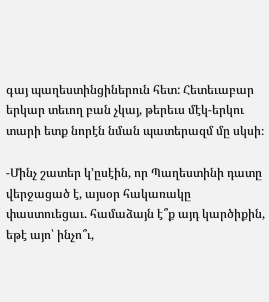գայ պաղեստինցիներուն հետ: Հետեւաբար երկար տեւող բան չկայ, թերեւս մէկ-երկու տարի ետք նորէն նման պատերազմ մը սկսի։

-Մինչ շատեր կ՚ըսէին, որ Պաղեստինի դատը վերջացած է, այսօր հակառակը փաստուեցաւ. համաձայն է՞ք այդ կարծիքին, եթէ այո՝ ինչո՞ւ,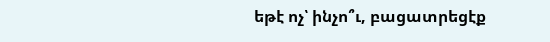եթէ ոչ՝ ինչո՞ւ, բացատրեցէք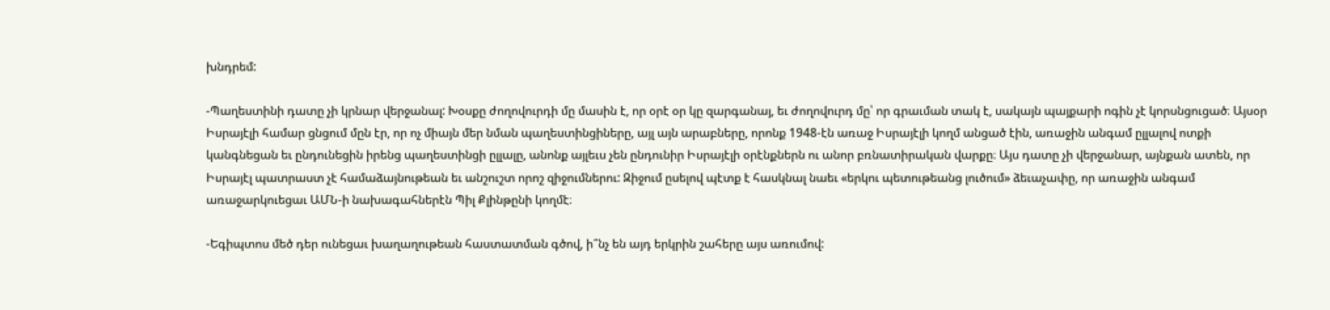խնդրեմ:

-Պաղեստինի դատը չի կրնար վերջանալ: Խօսքը ժողովուրդի մը մասին է, որ օրէ օր կը զարգանայ, եւ ժողովուրդ մը՝ որ գրաւման տակ է, սակայն պայքարի ոգին չէ կորսնցուցած։ Այսօր Իսրայէլի համար ցնցում մըն էր, որ ոչ միայն մեր նման պաղեստինցիները, այլ այն արաբները, որոնք 1948-էն առաջ Իսրայէլի կողմ անցած էին, առաջին անգամ ըլլալով ոտքի կանգնեցան եւ ընդունեցին իրենց պաղեստինցի ըլլալը, անոնք այլեւս չեն ընդունիր Իսրայէլի օրէնքներն ու անոր բռնատիրական վարքը։ Այս դատը չի վերջանար, այնքան ատեն, որ Իսրայէլ պատրաստ չէ համաձայնութեան եւ անշուշտ որոշ զիջումներու: Զիջում ըսելով պէտք է հասկնալ նաեւ «երկու պետութեանց լուծում» ձեւաչափը, որ առաջին անգամ առաջարկուեցաւ ԱՄՆ-ի նախագահներէն Պիլ Քլինթընի կողմէ։

-Եգիպտոս մեծ դեր ունեցաւ խաղաղութեան հաստատման գծով, ի՞նչ են այդ երկրին շահերը այս առումով: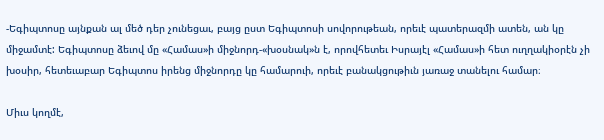-Եգիպտոսը այնքան ալ մեծ դեր չունեցաւ, բայց ըստ Եգիպտոսի սովորութեան, որեւէ պատերազմի ատեն, ան կը միջամտէ: Եգիպտոսը ձեւով մը «Համաս»ի միջնորդ-«խօսնակ»ն է, որովհետեւ Իսրայէլ «Համաս»ի հետ ուղղակիօրէն չի խօսիր, հետեւաբար Եգիպտոս իրենց միջնորդը կը համարուի, որեւէ բանակցութիւն յառաջ տանելու համար։

Միւս կողմէ,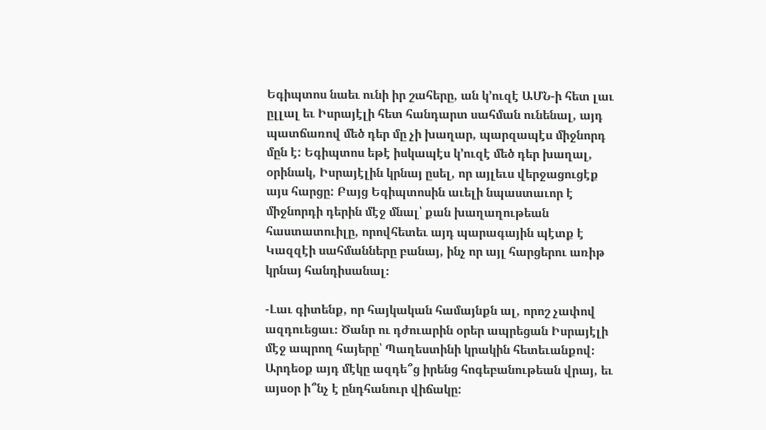Եգիպտոս նաեւ ունի իր շահերը, ան կ՚ուզէ ԱՄՆ-ի հետ լաւ ըլլալ եւ Իսրայէլի հետ հանդարտ սահման ունենալ, այդ պատճառով մեծ դեր մը չի խաղար, պարզապէս միջնորդ մըն է: Եգիպտոս եթէ իսկապէս կ՚ուզէ մեծ դեր խաղալ, օրինակ, Իսրայէլին կրնայ ըսել, որ այլեւս վերջացուցէք այս հարցը: Բայց Եգիպտոսին աւելի նպաստաւոր է միջնորդի դերին մէջ մնալ՝ քան խաղաղութեան հաստատուիլը, որովհետեւ այդ պարագային պէտք է Կազզէի սահմանները բանայ, ինչ որ այլ հարցերու առիթ կրնայ հանդիսանալ։

-Լաւ գիտենք, որ հայկական համայնքն ալ, որոշ չափով ազդուեցաւ։ Ծանր ու դժուարին օրեր ապրեցան Իսրայէլի մէջ ապրող հայերը՝ Պաղեստինի կրակին հետեւանքով։ Արդեօք այդ մէկը ազդե՞ց իրենց հոգեբանութեան վրայ, եւ այսօր ի՞նչ է ընդհանուր վիճակը: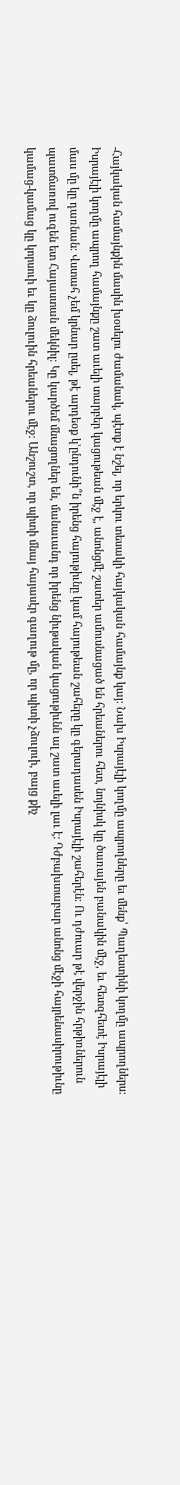-Հայկական համայնքին մասին խօսելու ժամանակ, պէտք է նշել, որ երկու տեսակի հայկական համայնք կայ։ Նախ Իսրայէլի կողմը ապրողները եւ մենք՝ Պաղեստինի կողմը ապրողներս: Իսրայէլի կողմը ապրող համայնքը շատ աւելի տարբեր կացութեան մէջ է, անոնցմէ շատեր ամուսնացած են հրեաներու հետ, նոյնիսկ կը ծառայեն բանակին մէջ, եւ հետզհետէ Իսրայէլի մաս մը կը դառնան։ Վստահ չեմ կրնար ըսել, թէ արդեօք կ՚ընդունի՞ն իրենց հայութիւնը կամ հայութեան շահերը կը գերադասեն Իսրայէլի շահերէն։ Ու դժուար թէ վերջին հրթիռներուն պատճառով ուզեն ետ Հայաստան մեկնիլ։ Կը կարծեմ մնացողներ են, մանաւանդ որ իրենց նիւթական կացութիւնն ալ շատ աւելի լաւ է: Դժբախտաբար անոնց մէջի հայրենասիրութիւնը կամաց-կամաց կը կորսուի եւ կը ձուլուին հրեաներու մէջ: Անշուշտ, որ պիտի մնայ հայասէր գաղութ մը, որ պիտի չձուլուի, բայց քիչ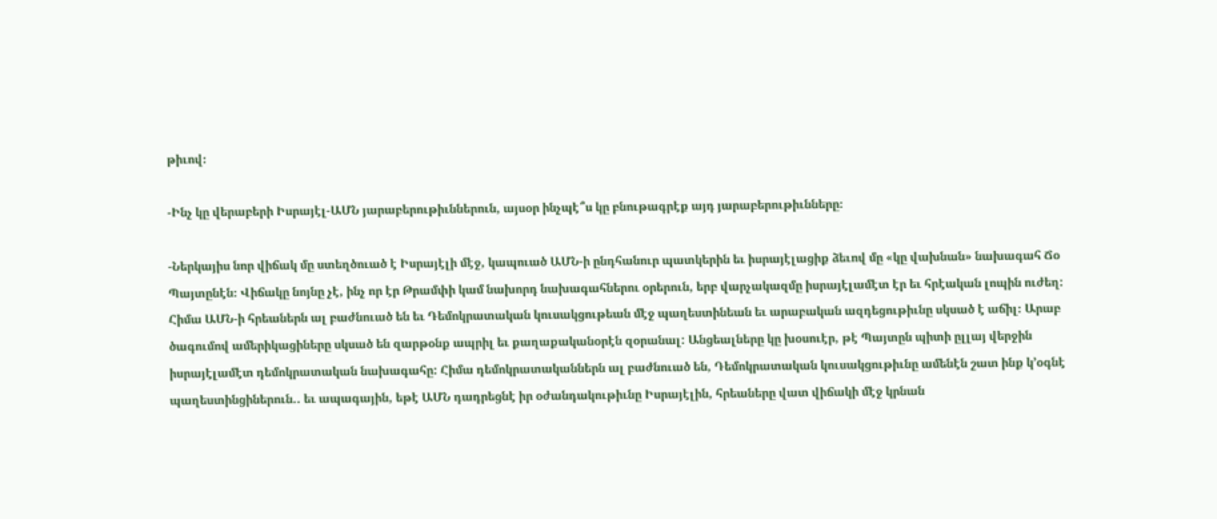թիւով։

-Ինչ կը վերաբերի Իսրայէլ-ԱՄՆ յարաբերութիւններուն, այսօր ինչպէ՞ս կը բնութագրէք այդ յարաբերութիւնները։

-Ներկայիս նոր վիճակ մը ստեղծուած է Իսրայէլի մէջ, կապուած ԱՄՆ-ի ընդհանուր պատկերին եւ իսրայէլացիք ձեւով մը «կը վախնան» նախագահ Ճօ Պայտընէն։ Վիճակը նոյնը չէ, ինչ որ էր Թրամփի կամ նախորդ նախագահներու օրերուն, երբ վարչակազմը իսրայէլամէտ էր եւ հրէական լոպին ուժեղ: Հիմա ԱՄՆ-ի հրեաներն ալ բաժնուած են եւ Դեմոկրատական կուսակցութեան մէջ պաղեստինեան եւ արաբական ազդեցութիւնը սկսած է աճիլ։ Արաբ ծագումով ամերիկացիները սկսած են զարթօնք ապրիլ եւ քաղաքականօրէն զօրանալ: Անցեալները կը խօսուէր, թէ Պայտըն պիտի ըլլայ վերջին իսրայէլամէտ դեմոկրատական նախագահը: Հիմա դեմոկրատականներն ալ բաժնուած են, Դեմոկրատական կուսակցութիւնը ամենէն շատ ինք կ՚օգնէ պաղեստինցիներուն.. եւ ապագային, եթէ ԱՄՆ դադրեցնէ իր օժանդակութիւնը Իսրայէլին, հրեաները վատ վիճակի մէջ կրնան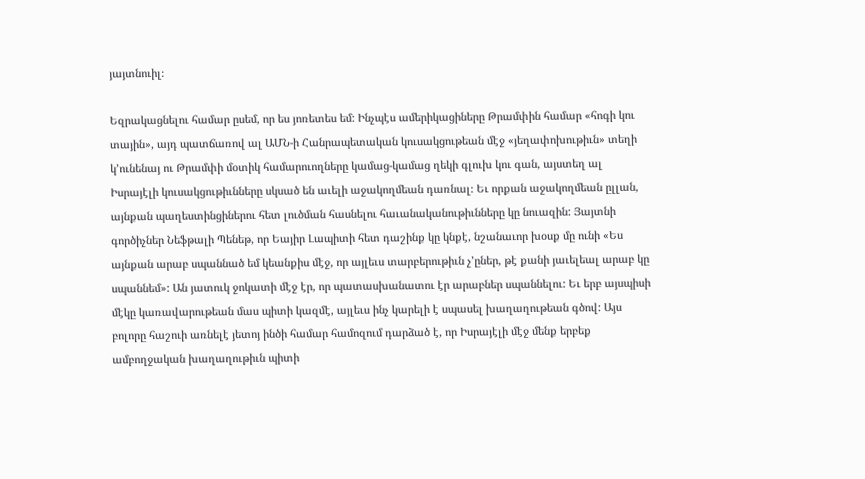յայտնուիլ։

Եզրակացնելու համար ըսեմ, որ ես յոռետես եմ: Ինչպէս ամերիկացիները Թրամփին համար «հոգի կու տային», այդ պատճառով ալ ԱՄՆ-ի Հանրապետական կուսակցութեան մէջ «յեղափոխութիւն» տեղի կ՚ունենայ ու Թրամփի մօտիկ համարուողները կամաց-կամաց ղեկի գլուխ կու գան, այստեղ ալ Իսրայէլի կուսակցութիւնները սկսած են աւելի աջակողմեան դառնալ։ Եւ որքան աջակողմեան ըլլան, այնքան պաղեստինցիներու հետ լուծման հասնելու հաւանականութիւնները կը նուազին: Յայտնի գործիչներ Նեֆթալի Պենեթ, որ Եայիր Լապիտի հետ դաշինք կը կնքէ, նշանաւոր խօսք մը ունի «Ես այնքան արաբ սպաննած եմ կեանքիս մէջ, որ այլեւս տարբերութիւն չ՚ըներ, թէ քանի յաւելեալ արաբ կը սպաննեմ»: Ան յատուկ ջոկատի մէջ էր, որ պատասխանատու էր արաբներ սպաննելու: Եւ երբ այսպիսի մէկը կառավարութեան մաս պիտի կազմէ, այլեւս ինչ կարելի է սպասել խաղաղութեան գծով: Այս բոլորը հաշուի առնելէ յետոյ ինծի համար համոզում դարձած է, որ Իսրայէլի մէջ մենք երբեք ամբողջական խաղաղութիւն պիտի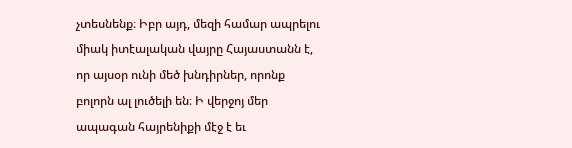չտեսնենք։ Իբր այդ, մեզի համար ապրելու միակ իտէալական վայրը Հայաստանն է, որ այսօր ունի մեծ խնդիրներ, որոնք բոլորն ալ լուծելի են։ Ի վերջոյ մեր ապագան հայրենիքի մէջ է եւ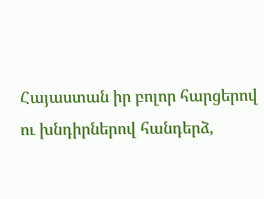Հայաստան իր բոլոր հարցերով ու խնդիրներով հանդերձ,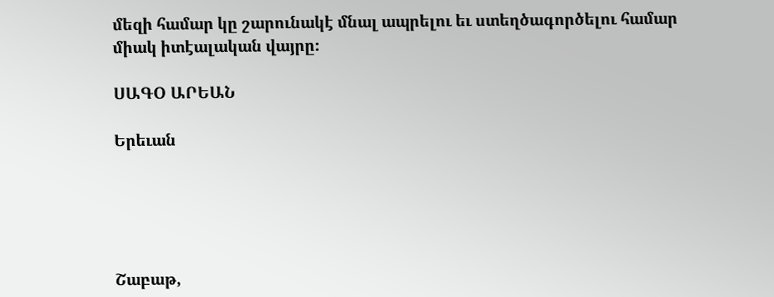մեզի համար կը շարունակէ մնալ ապրելու եւ ստեղծագործելու համար միակ իտէալական վայրը։

ՍԱԳՕ ԱՐԵԱՆ

Երեւան





Շաբաթ,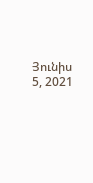Յունիս 5, 2021